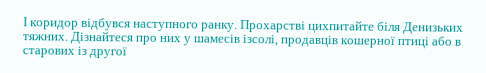І коридор відбувся наступного ранку. Прохарстві цихпитайте біля Денизьких тяжних. Дізнайтеся про них у шамесів ізсолі, продавців кошерної птиці або в старових із другої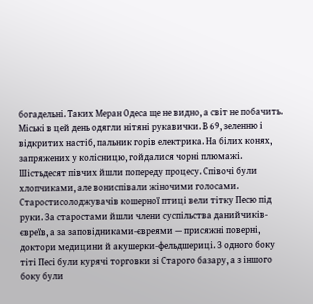богадельні. Таких Меран Одеса ще не видно, а світ не побачить. Міські в цей день одягли нітяні рукавички. В 69, зеленню і відкритих настіб, пальник горів електрика. На білих конях, запряжених у колісницю, гойдалися чорні плюмажі. Шістьдесят півчих йшли попереду процесу. Співочі були хлопчиками, але вониспівали жіночими голосами. Старостисолоджувачів кошерної птиці вели тітку Песю під руки. За старостами йшли члени суспільства данийчиків-євреїв, а за заповідниками-євреями — присяжні поверні, доктори медицини й акушерки-фельдшериці. З одного боку тіті Песі були курячі торговки зі Старого базару, а з іншого боку були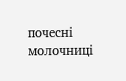почесні молочниці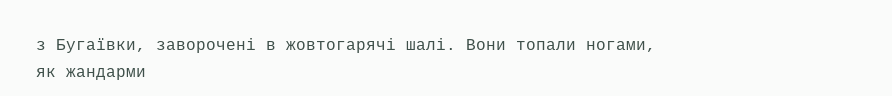з Бугаївки, заворочені в жовтогарячі шалі. Вони топали ногами, як жандарми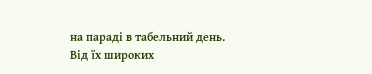на параді в табельний день. Від їх широких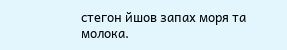стегон йшов запах моря та молока.